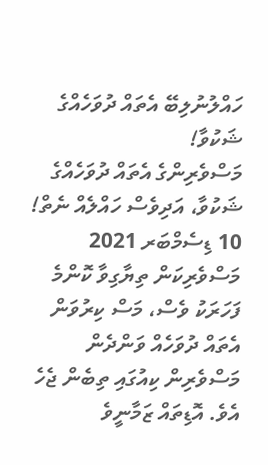ހައްލުނުލިބޭ އެތައް ދުވަހެއްގެ ޝަކުވާ!
މަސްވެރިންގެ އެތައް ދުވަހެއްގެ ޝަކުވާ، އަދިވެސް ހައްލެއް ނެތް!
10 ޑިސެމްބަރ 2021
މަސްވެރިކަން ތިޔާގިވާ ކޮންމެ ފަހަރަކު ވެސް، މަސް ކިރުވަން އެތައް ދުވަހެއް ވަންދެން މަސްވެރިން ކިއުގައި ތިބެން ޖެހެ އެވެ. އޮޑިތައް ޒަމާނީވެ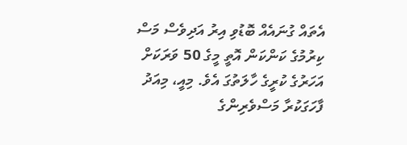އެތައް ގުނައެއް ބޮޑުވި އިރު އަދިވެސް މަސް ކިރުމުގެ ކަންކަން އޮތީ މީގެ 50 ވަރަކަށް އަހަރުގެ ކުރީގެ ހާލަތުގަ އެވެ. މިއީ، މިއަދު ފާހަގަކުރާ މަސްވެރިންގެ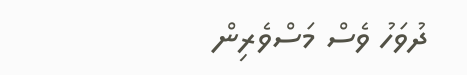ދުވަހު ވެސް މަސްވެރިން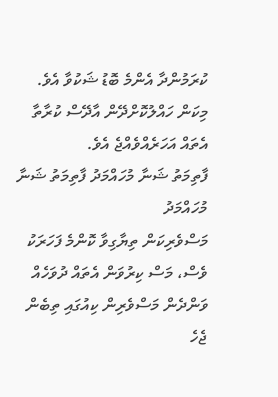ކުރަމުންދާ އެންމެ ބޮޑު ޝަކުވާ އެވެ. މިކަން ހައްލުކޮށްދޭން އާދޭސް ކުރާތާ އެތައް އަހަރެއްވެއްޖެ އެވެ.
ފާތިމަތު ޝަނާ މުހައްމަދު ފާތިމަތު ޝަނާ މުހައްމަދު
މަސްވެރިކަން ތިޔާގިވާ ކޮންމެ ފަހަރަކު ވެސް، މަސް ކިރުވަން އެތައް ދުވަހެއް ވަންދެން މަސްވެރިން ކިއުގައި ތިބެން ޖެހެ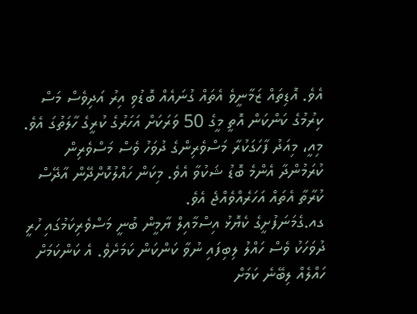އެވެ. އޮޑިތައް ޒަމާނީވެ އެތައް ގުނައެއް ބޮޑުވި އިރު އަދިވެސް މަސް ކިރުމުގެ ކަންކަން އޮތީ މީގެ 50 ވަރަކަށް އަހަރުގެ ކުރީގެ ހާލަތުގަ އެވެ. މިއީ، މިއަދު ފާހަގަކުރާ މަސްވެރިންގެ ދުވަހު ވެސް މަސްވެރިން ކުރަމުންދާ އެންމެ ބޮޑު ޝަކުވާ އެވެ. މިކަން ހައްލުކޮށްދޭން އާދޭސް ކުރާތާ އެތައް އަހަރެއްވެއްޖެ އެވެ.
ގއ.ގެމަނަފުށީގެ ކެޔޮޅު އިސްމާއިލް ޔާމީން ބުނީ މަސްވެރިކަމުގައި ހުރީ ދުވަހަކު ވެސް ހައްލު ލިބިފައި ނުވާ ކަންކަން ކަމަށެވެ. އެ ކަންކަމަށް ހައްލެއް ލިބޭނެ ކަމަށް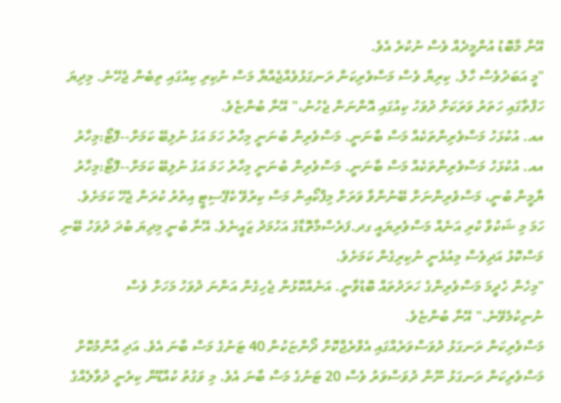އޭނާ މާބޮޑު އުންމީދެއް ވެސް ނުކުރެ އެވެ.
"މީ އަބަދުވެސް ހާލު. ކިރިޔާ ވެސް މަސްވެރިކަން ރަނގަޅުވެއްޖެއްޔާ މަސް ނުކިރި ކިއުގައި ތިބެން ޖެހޭނެ. މިދިޔަ ހަފްތާގައި ހަތަރު ވަރަކަށް ދުވަހު ކިއުގައި އޮންނަން ޖެހުނު،" އޭނާ ބުންޏެވެ.
އއ. އުކުޅަހު މަސްވެރިންތަކެއް މަސް ބާނަނީ. މަސްވެރިން ބުނަނީ މިހާރު ހަމަ އަގު ނުލިބޭ ކަމަށް--ފޮޓޯ:މިހާރު
އއ. އުކުޅަހު މަސްވެރިންތަކެއް މަސް ބާނަނީ. މަސްވެރިން ބުނަނީ މިހާރު ހަމަ އަގު ނުލިބޭ ކަމަށް--ފޮޓޯ:މިހާރު
ޔާމީން ބުނީ، މަސްވެރިންނަށް ބޭނުންވާ ވަރަށް މިފްކޯއިން މަސް ކިރުވޭ ކެޕޭސިޓީ އިތުރު ކުރަން ޖެހޭ ކަމަށެވެ.
ހަމަ މި ޝަކުވާ ކުރި އަނެއް މަސްވެރިޔައީ ގދ.ފަރެސްމާތޮޑާގެ އަހުމަދު ޒައީނެވެ. އޭނާ ބުނީ މިދިޔަ ބުދަ ދުވަހު ބޭނި މަސްކޮޅު އަދިވެސް މިއުޅެނީ ނުކިރިގެން ކަމަށެވެ.
"މިހެން ހެދީމަ މަސްވެރިންގެ ހަރަދުތައް ބޮޑުވާނީ. އަނެއްކޮޅުން ޖެހިގެން އަންނަ ދުވަހު މަހަށް ވެސް ނުނިކުމެވޭނެ." އޭނާ ބުންޏެވެ.
މަސްވެރިކަން ރަނގަޅު ދުވަސްވަރެއްގައި އެވްރެޖްކޮށް ދޯންޏަކުން 40 ޓަނުގެ މަސް ބާނަ އެވެ. އަދި އާންމުކޮށް މަސްވެރިކަން ރަނގަޅު ނޫން ދުވަސްވަރު ވެސް 20 ޓަނުގެ މަސް ބާނަ އެވެ. މި ވަގުތު ކުއްޑޫން ކިރެނީ ދުވާލެއްގެ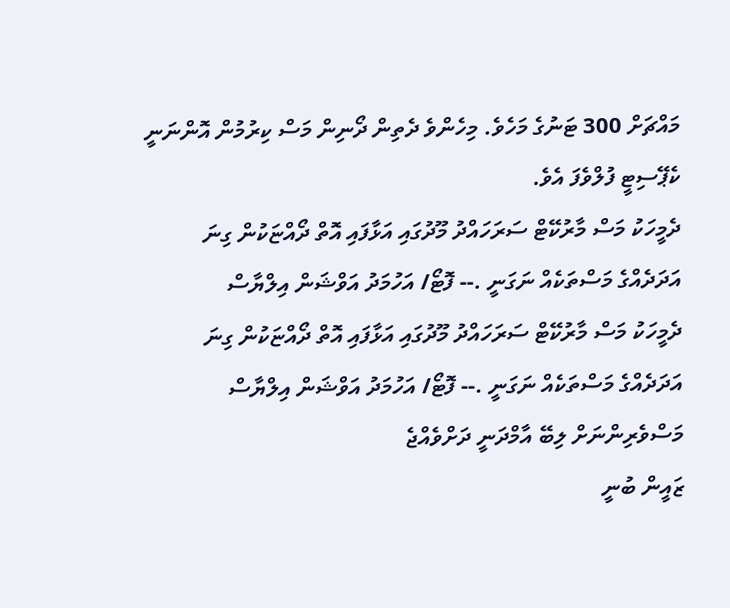މައްޗަށް 300 ޓަނުގެ މަހެވެ. މިހެންވެ ދެތިން ދޯނިން މަސް ކިރުމުން އޮންނަނީ ކެޕޭސިޓީ ފުލްވެފަ އެވެ.
ދެމީހަކު މަސް މާރުކޭޓް ސަރަހައްދު މޫދުގައި އަޅާފައި އޮތް ދޯއްޏަކުން ގިނަ އަދަދެއްގެ މަސްތަކެއް ނަގަނީ .-- ފޮޓޯ/ އަހުމަދު އަވްޝަން އިލްޔާސް
ދެމީހަކު މަސް މާރުކޭޓް ސަރަހައްދު މޫދުގައި އަޅާފައި އޮތް ދޯއްޏަކުން ގިނަ އަދަދެއްގެ މަސްތަކެއް ނަގަނީ .-- ފޮޓޯ/ އަހުމަދު އަވްޝަން އިލްޔާސް
މަސްވެރިންނަށް ލިބޭ އާމްދަނީ ދަށްވެއްޖެ
ޒައީން ބުނީ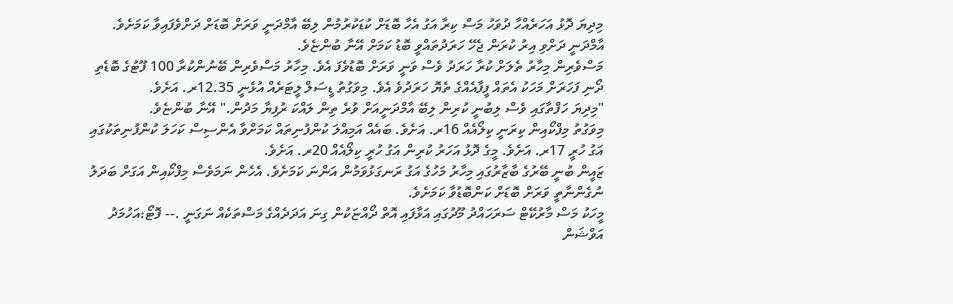މިދިޔަ ދޮޅު އަހަރެއްހާ ދުވަހު މަސް ކިރާ އަގު އެހާ ބޮޑަށް ކުޑަކުރުމުން ލިބޭ އާމްދަނީ ވަރަށް ބޮޑަށް ދަށްވެފައިވާ ކަމަށެވެ. އާމްދަނީ ދަށްވި އިރު ކުރަން ޖެހޭ ހަރަދުތައްވީ ބޮޑު ކަމަށް އޭނާ ބުންޏެވެ.
މަސްވެރިން މިހާރު ތެލަށް ކުރާ ހަރަދު ވެސް ވަނީ ވަރަށް ބޮޑުވެފަ އެވެ. މިހާރު މަސްވެރިން ބޭނުންކުރާ 100 ފޫޓުގެ ބޮޑެތި ދޯނި ފަހަރަށް މަހަކު އެތައް ފީފާއެއްގެ ތެޔޮ ހަރަދުވެ އެވެ. މިވަގުތު ޑީސަލް ލީޓަރެއް އުޅެނީ 12.35ރ. އަށެވެ.
"މިދިޔަ ހަފްތާގައި ވެސް ލިބުނީ ކުރިން ލިބޭ އާމްދަނީއަށް ވުރެ ތިން ލައްކަ ރުފިޔާ މަދުން." އޭނާ ބުންޏެވެ.
މިވަގުތު މިފްކޯއިން ކިރަނީ ކިލޯއެއް 16ރ. އަށެވެ. ބައެއް އަމިއްލަ ކުންފުނިތައް ކަމަށްވާ އެންސިސް ކަހަލަ ކުންފުނިތަކުގައި އަގު ހުރީ 17ރ. އަށެވެ. މީގެ ދޮޅު އަހަރު ކުރިން އަގު ހުރީ ކިލޯއެއް 20ރ. އަށެވެ.
ޒައީން ބުނީ ބޭރުގެ ބާޒާރުގައި މިހާރު މަހުގެ އަގު ރަނގަޅުވަމުން އަންނަ ކަމަށެވެ. އެހެން ނަމަވެސް މިފްކޯއިން އަގަށް ބަދަލު ނުގެންނާތީ ވަރަށް ބޮޑަށް ކަންބޮޑުވާ ކަމަށެވެ.
މީހަކު މަސް މާރުކޭޓް ސަރަހައްދު މޫދުގައި އަޅާފައި އޮތް ދޯއްޏަކުން ގިނަ އަދަދެއްގެ މަސްތަކެއް ނަގަނީ .-- ފޮޓޯ:އަހުމަދު އަވްޝަން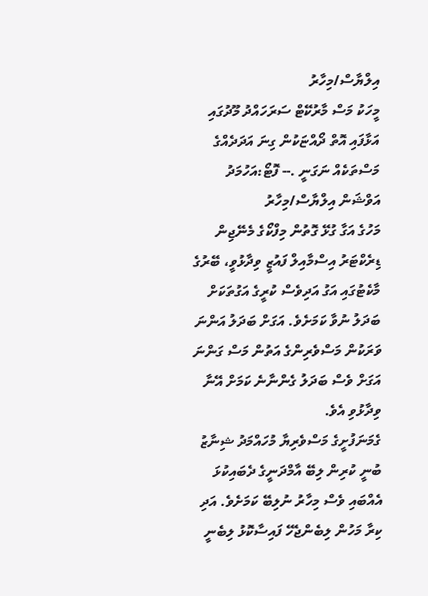އިލްޔާސް/މިހާރު
މީހަކު މަސް މާރުކޭޓް ސަރަހައްދު މޫދުގައި އަޅާފައި އޮތް ދޯއްޏަކުން ގިނަ އަދަދެއްގެ މަސްތަކެއް ނަގަނީ .-- ފޮޓޯ:އަހުމަދު އަވްޝަން އިލްޔާސް/މިހާރު
މަހުގެ އަގާ ގުޅޭ ގޮތުން މިފްކޯގެ މެނޭޖިން ޑިރެކްޓަރު އިސްމާއިލް ފައުޒީ ވިދާޅުވީ، ބޭރުގެ މާކެޓުގައި އަގު އަދިވެސް ކުރީގެ އަގުތަކަށް ބަދަލު ނުވާ ކަމަށެވެ. އަގަށް ބަދަލު އަންނަ ވަރަކުން މަސްވެރިންގެ އަތުން މަސް ގަންނަ އަގަށް ވެސް ބަދަލު ގެންނާނެ ކަމަށް އޭނާ ވިދާޅުވި އެވެ.
ގެމަނަފުށީގެ މަސްވެރިޔާ މުހައްމަދު ޝިނާޒު ބުނީ ކުރިން ލިބޭ އާމްދަނީގެ ދެބައިކުޅަ އެއްބައި ވެސް މިހާރު ނުލިބޭ ކަމަށެވެ. އަދި ކިރާ މަހުން ލިބެންޖެހޭ ފައިސާކޮޅު ލިބެނީ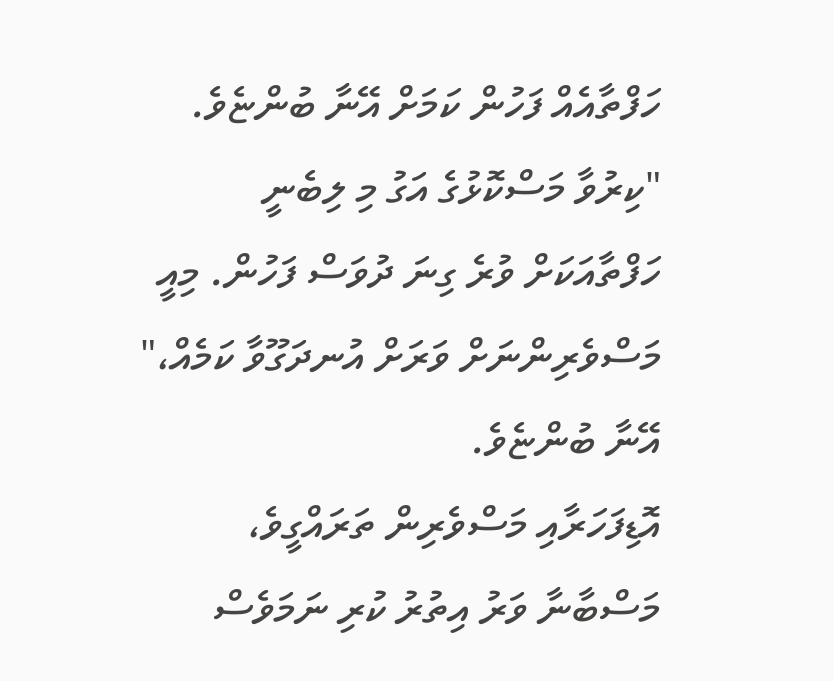ހަފްތާއެއް ފަހުން ކަމަށް އޭނާ ބުންޏެވެ.
"ކިރުވާ މަސްކޮޅުގެ އަގު މި ލިބެނީ ހަފްތާއަކަށް ވުރެ ގިނަ ދުވަސް ފަހުން. މިއީ މަސްވެރިންނަށް ވަރަށް އުނދަގޫވާ ކަމެއް،" އޭނާ ބުންޏެވެ.
އޮޑިފަހަރާއި މަސްވެރިން ތަރައްގީވެ، މަސްބާނާ ވަރު އިތުރު ކުރި ނަމަވެސް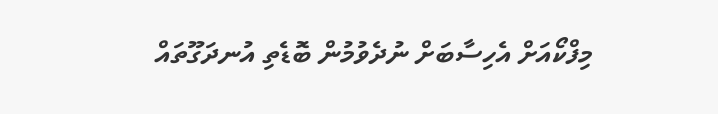މިފްކޯއަށް އެހިސާބަށް ނުދެވުމުން ބޮޑެތި އުނދަގޫތައް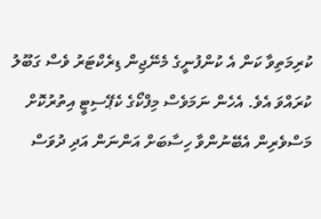ކުރިމަތިވާ ކަން އެ ކުންފުނީގެ މެނޭޖިން ޑިރެކްޓަރު ވެސް ގަބޫލު ކުރައްވަ އެވެ. އެހެން ނަމަވެސް މިފްކޯގެ ކެޕޭސިޓީ އިތުރުކޮށް މަސްވެރިން އެބޭނުންވާ ހިސާބަށް އަންނަން އަދި ދުވަސް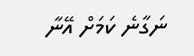ނަގާނެ ކަމަށް އޭނާ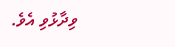ވިދާޅުވި އެވެ.